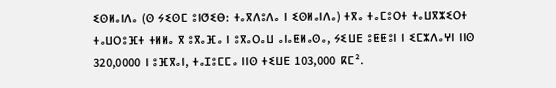ⵉⵙⵍⴰⵏⴷⴰ (ⵙ ⵢⵉⵙⵎ ⵓⵏⵚⵉⴱ: ⵜⴰⴳⴷⵓⴷⴰ ⵏ ⵉⵙⵍⴰⵏⴷⴰ) ⵜⴳⴰ ⵜⴰⵎⵓⵔⵜ ⵜⴰⵡⴳⵣⵉⵔⵜ ⵜⴰⵡⵔⵓⴼⵜ ⵜⵍⵍⴰ ⴳ ⵓⴳⴰⴼⴰ ⵏ ⵓⴳⴰⵔⴰⵡ ⴰⵏⴰⵟⵍⴰⵙⴰ, ⵢⵉⵡⴹ ⵓⵟⵟⵓⵏ ⵏ ⵉⵎⵣⴷⴰⵖⵏ ⵏⵏⵙ 320,0000 ⵏ ⵓⴼⴳⴰⵏ, ⵜⴰⵊⵓⵎⵎⴰ ⵏⵏⵙ ⵜⵉⵡⴹ 103,000 ⴽⵎ².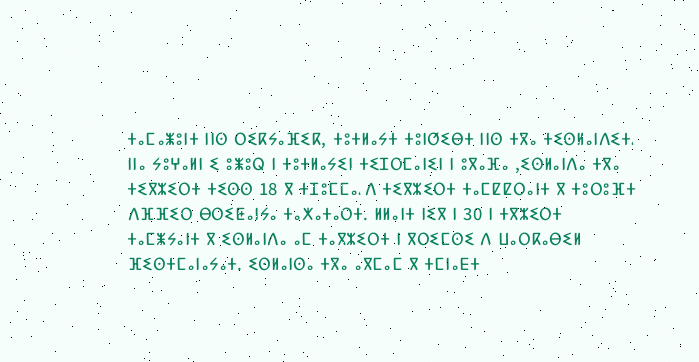ⵜⴰⵎⴰⵥⵓⵏⵜ ⵏⵏⵙ ⵔⵉⴽⵢⴰⴼⵉⴽ, ⵜⵓⵜⵍⴰⵢⵜ ⵜⵓⵏⵚⵉⴱⵜ ⵏⵏⵙ ⵜⴳⴰ ⵜⵉⵙⵍⴰⵏⴷⵉⵜ، ⵏⵏⴰ ⵢⵓⵖⴰⵍⵏ ⵉ ⵓⵥⵓⵕ ⵏ ⵜⵓⵜⵍⴰⵢⵉⵏ ⵜⵉⵊⵔⵎⴰⵏⵉⵏ ⵏ ⵓⴳⴰⴼⴰ ,ⵉⵙⵍⴰⵏⴷⴰ ⵜⴳⴰ ⵜⵉⴳⵣⵉⵔⵜ ⵜⵉⵙⵙ 18 ⴳ ⵜⵊⵓⵎⵎⴰ، ⴷ ⵜⵉⴳⵣⵉⵔⵜ ⵜⴰⵎⵇⵇⵔⴰⵏⵜ ⴳ ⵜⵓⵔⵓⴼⵜ ⴷⴼⴼⵉⵔ ⴱⵔⵉⵟⴰⵏⵢⴰ ⵜⴰⵅⴰⵜⴰⵔⵜ. ⵍⵍⴰⵏⵜ ⵏⵉⴳ ⵏ 30 ⵏ ⵜⴳⵣⵉⵔⵜ ⵜⴰⵎⵥⵢⴰⵏⵜ ⴳ ⵉⵙⵍⴰⵏⴷⴰ ⴰⵎ ⵜⴰⴳⵣⵉⵔⵜ ⵏ ⴳⵔⵉⵎⵙⵉ ⴷ ⵡⴰⵔⴽⴰⴱⵉⵍ ⴼⵉⵙⵜⵎⴰⵏⴰⵢⴰⵜ. ⵉⵙⵍⴰⵏⵙⴰ ⵜⴳⴰ ⴰⴳⵎⴰⵎ ⴳ ⵜⵎⵏⴰⴹⵜ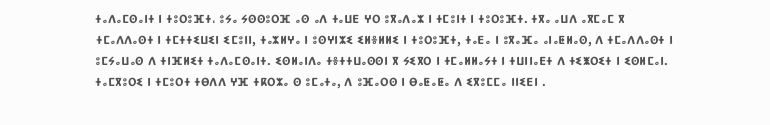ⵜⴰⴷⴰⵎⵙⴰⵏⵜ ⵏ ⵜⵓⵔⵓⴼⵜ، ⵓⵢⴰ ⵢⵙⵙⵓⵔⴼ ⴰⵙ ⴰⴷ ⵜⴰⵡⴹ ⵖⵔ ⵓⴳⴰⴷⴰⵣ ⵏ ⵜⵎⵓⵏⵜ ⵏ ⵜⵓⵔⵓⴼⵜ. ⵜⴳⴰ ⴰⵡⴷ ⴰⴳⵎⴰⵎ ⴳ ⵜⵎⴰⴷⴷⴰⵙⵜ ⵏ ⵜⵎⵜⵜⵉⵡⵉⵏ ⵉⵎⵓⵏⵏ, ⵜⴰⵣⵍⵖⴰ ⵏ ⵓⵙⵖⵏⵣⵉ ⵉⵍⴻⵍⵍⵉ ⵏ ⵜⵓⵔⵓⴼⵜ, ⵜⴰⴹⴰ ⵏ ⵓⴳⴰⴼⴰ ⴰⵏⴰⵟⵍⴰⵙ, ⴷ ⵜⵎⴰⴷⴷⴰⵙⵜ ⵏ ⵓⵎⵢⴰⵡⴰⵙ ⴷ ⵜⵏⴼⵍⵉⵜ ⵜⴰⴷⴰⵎⵙⴰⵏⵜ. ⵉⵙⵍⴰⵏⴷⴰ ⵜⴻⵜⵜⵡⴰⵙⵙⵏ ⴳ ⵢⵉⴳⵔ ⵏ ⵜⵎⴰⵍⵍⴰⵢⵜ ⵏ ⵜⵡⵏⵏⴰⴹⵜ ⴷ ⵜⵉⵥⵔⵉⵜ ⵏ ⵉⵙⵍⵎⴰⵏ. ⵜⴰⵎⴳⵓⵔⵉ ⵏ ⵜⵎⵓⵔⵜ ⵜⴱⴷⴷ ⵖⴼ ⵜⴽⵔⵣⴰ ⵙ ⵓⵎⴰⵜⴰ, ⴷ ⵓⴼⴰⵔⵙ ⵏ ⴱⴰⵟⴰⵟⴰ ⴷ ⵉⴳⵓⵎⵎⴰ ⵏⵏⵉⴹⵏ .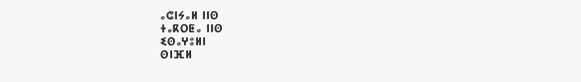ⴰⵛⵏⵢⴰⵍ ⵏⵏⵙ
ⵜⴰⴽⵔⵟⴰ ⵏⵏⵙ
ⵉⵙⴰⵖⵓⵍⵏ
ⵙⵏⴼⵍ